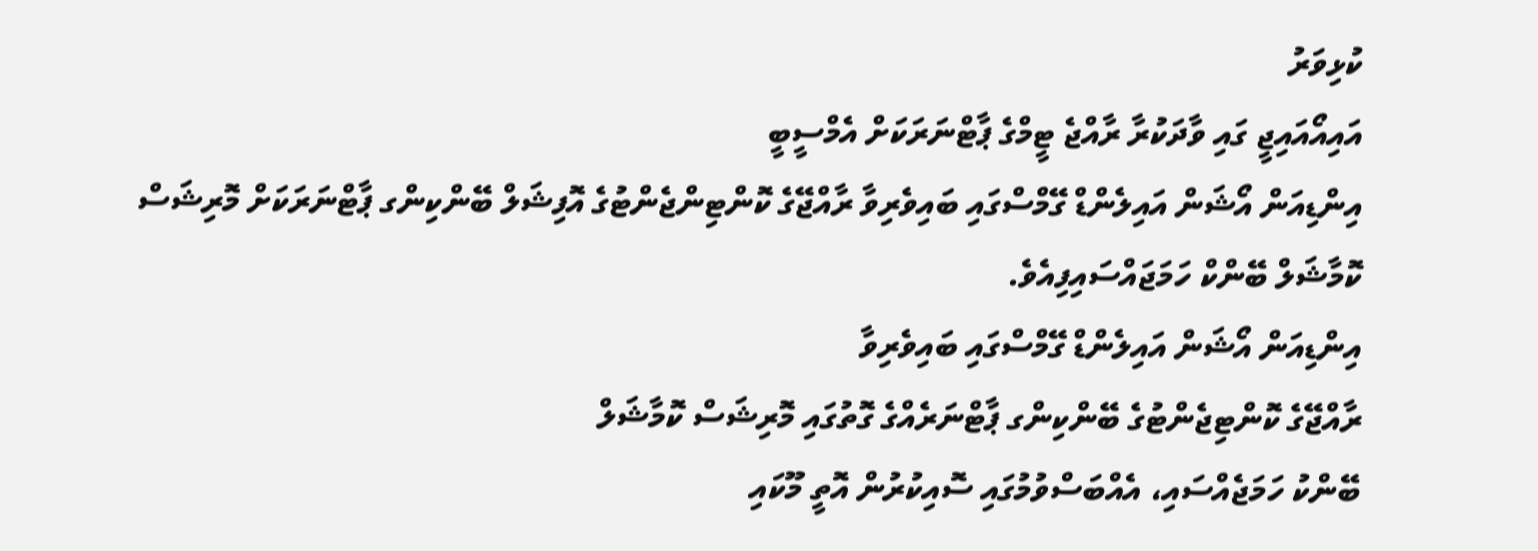ކުޅިވަރު
އައިއޯއައިޖީ ގައި ވާދަކުރާ ރާއްޖެ ޓީމްގެ ޕާޓްނަރަކަށް އެމްސީބީ
އިންޑިއަން އޯޝަން އައިލެންޑް ގޭމްސްގައި ބައިވެރިވާ ރާއްޖޭގެ ކޮންޓިންޖެންޓުގެ އޮފިޝަލް ބޭންކިންގ ޕާޓްނަރަކަށް މޮރިޝަސް ކޮމާޝަލް ބޭންކް ހަމަޖައްސައިފިއެވެ.
އިންޑިއަން އޯޝަން އައިލެންޑް ގޭމްސްގައި ބައިވެރިވާ
ރާއްޖޭގެ ކޮންޓިޖެންޓުގެ ބޭންކިންގ ޕާޓްނަރެއްގެ ގޮތުގައި މޮރިޝަސް ކޮމާޝަލް
ބޭންކު ހަމަޖެއްސައި، އެއްބަސްވުމުގައި ސޮއިކުރުން އޮތީ މޫކައި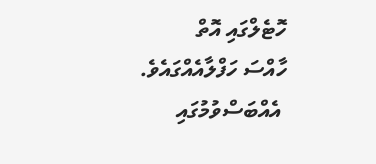ހޮޓެލްގައި އޮތް
ހާއްސަ ހަފްލާއެއްގައެވެ.
 އެއްބަސްވުމުގައި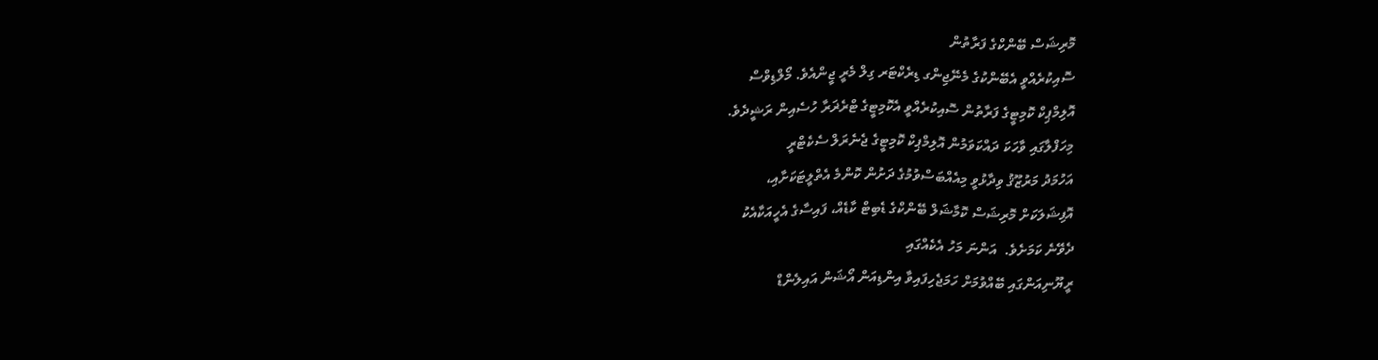މޮރިޝަސް ބޭންކްގެ ފަރާތުން
ސޮއިކުރެއްވީ އެބޭންކުގެ މެނޭޖިންގ ޑިރެކްޓަރ ގިލް މެރީ ޖީންއެވެ. މޯލްޑިވްސް
އޮލިމްޕިކް ކޮމިޓީގެ ފަރާތުން ސޮއިކުރެއްވީ އެކޮމިޓީގެ ޓްރެޜަރާ ހުސެއިން ރަޝީދެވެ.
މިހަފްލާގައި ވާހަކަ ދައްކަވަމުން އޮލިމްޕިކް ކޮމިޓީގެ ޖެނެރަލް ސެކެޓްރީ
އަހުމަދު މަރުޒޫޤު ވިދާޅުވީ މިއެއްބަސްވުމުގެ ދަށުން ކޮންމެ އެތްލީޓަކަށާއި،
އޮފިޝަލަކަށް މޮރިޝަސް ކޮމާޝަލް ބޭންކްގެ ޑެބިޓް ކާޑެއް، ފައިސާގެ އެހީއަކާއެކު
ދެވޭނެ ކަމަށެވެ.  އަންނަ މަހު އެކެއްގައި
ރީޔޫނިއަންގައި ބޭއްވުމަށް ހަމަޖެހިފައިވާ އިންޑިއަން އޯޝަން އައިލެންޑް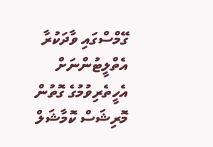ގޭމްސްގައި ވާދަކުރާ އެތްލީޓުންނަށް އެހީތެރިވުމުގެ ގޮތުން މޮރިޝަސް ކޮމާޝަލް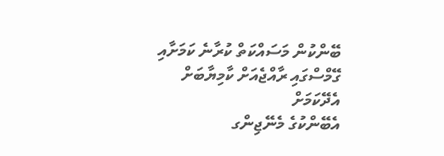ބޭންކުން މަސައްކަތް ކުރާނެ ކަމަށާއި ގޭމްސްގައި ރާއްޖެއަށް ކާމިޔާބަށް އެދޭކަމަށް
އެބޭންކުގެ މެނޭޖިންގ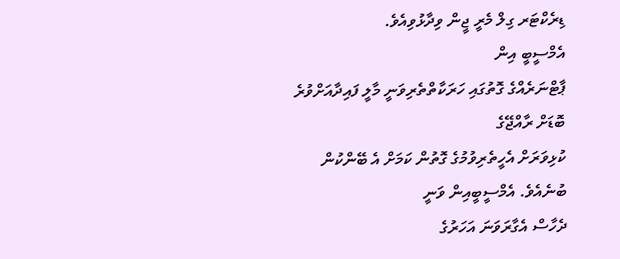ޑިރެކްޓަރ ގިލް މެރީ ޖީން ވިދާޅުވިއެވެ.
އެމްސީބީ އިން
ޕާޓްނަރެއްގެ ގޮތުގައި ހަރަކާތްތެރިވަނީ މާލީ ފައިދާއަށްވުރެ ބޮޑަށް ރާއްޖޭގެ
ކުޅިވަރަށް އެހީތެރިވުމުގެ ގޮތުން ކަމަށް އެ ބޭންކުން ބުނެއެވެ. އެމްސީބީއިން ވަނީ
ދެހާސް އެގާރަވަނަ އަހަރުގެ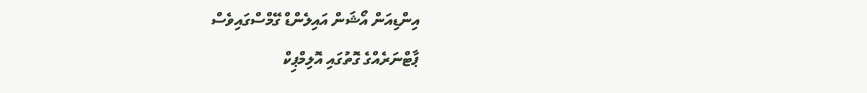އިންޑިއަން އޯޝަން އައިލެންޑް ގޭމްސްގައިވެސް
ޕާޓްނަރެއްގެ ގޮތުގައި އޮލިމްޕިކް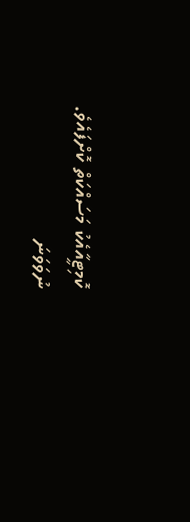ކޮމިޓީއާއެކު މަސައްކަތް ކޮށްފައެވެ.
ނުވަވަނަ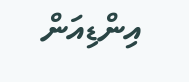އިންޑިއަން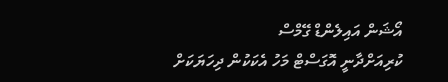އޯޝަން އައިލެންޑް ގޭމްސް
ކުރިއަށްދާނީ އޮގަސްޓް މަހު އެކަކުން ދިހަޔަކަށް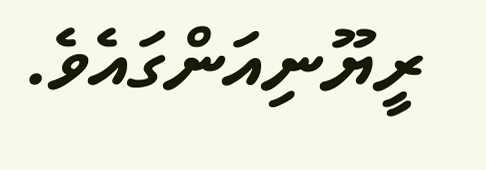ރީޔޫނިއަންގައެވެ.